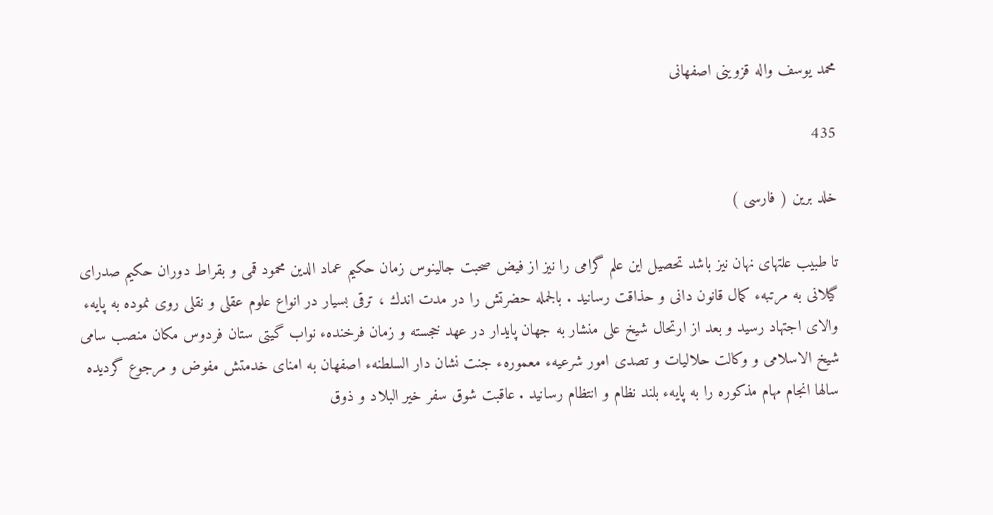محمد يوسف واله قزوينى اصفهانى

435

خلد برين ( فارسى )

تا طبيب علتهاى نهان نيز باشد تحصيل اين علم گرامى را نيز از فيض صحبت جالينوس زمان حكيم عماد الدين محمود قمى و بقراط دوران حكيم صدراى گيلانى به مرتبهء كمال قانون دانى و حذاقت رسانيد . بالجمله حضرتش را در مدت اندك ، ترقى بسيار در انواع علوم عقلى و نقلى روى نموده به پايهء والاى اجتهاد رسيد و بعد از ارتحال شيخ على منشار به جهان پايدار در عهد خجسته و زمان فرخندهء نواب گيتى ستان فردوس مكان منصب سامى شيخ الاسلامى و وكالت حلاليات و تصدى امور شرعيهء معمورهء جنت نشان دار السلطنهء اصفهان به امناى خدمتش مفوض و مرجوع گرديده سالها انجام مهام مذكوره را به پايهء بلند نظام و انتظام رسانيد . عاقبت شوق سفر خير البلاد و ذوق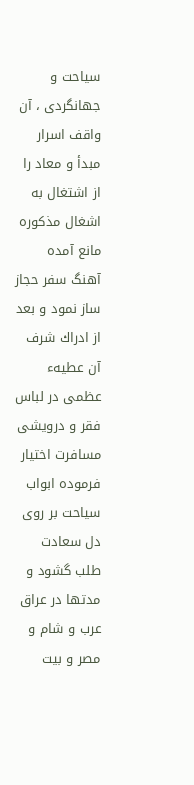سياحت و جهانگردى ، آن واقف اسرار مبدأ و معاد را از اشتغال به اشغال مذكوره مانع آمده آهنگ سفر حجاز ساز نمود و بعد از ادراك شرف آن عطيهء عظمى در لباس فقر و درويشى مسافرت اختيار فرموده ابواب سياحت بر روى دل سعادت طلب گشود و مدتها در عراق عرب و شام و مصر و بيت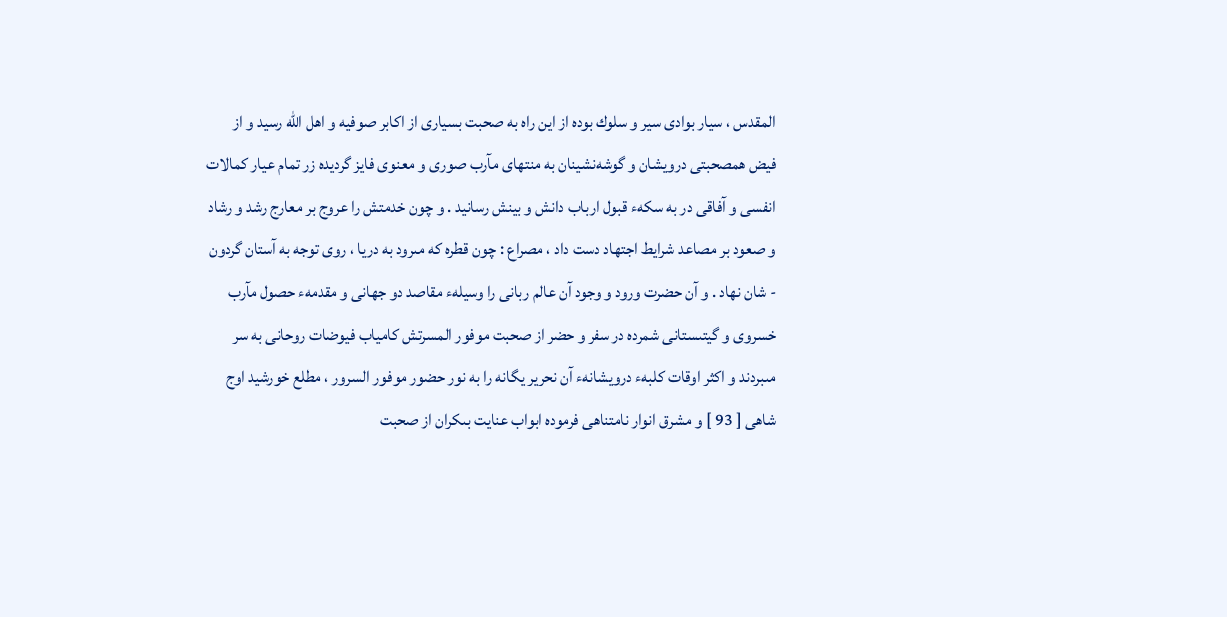المقدس ، سيار بوادى سير و سلوك بوده از اين راه به صحبت بسيارى از اكابر صوفيه و اهل الله رسيد و از فيض همصحبتى درويشان و گوشه‌نشينان به منتهاى مآرب صورى و معنوى فايز گرديده زر تمام عيار كمالات انفسى و آفاقى در به سكهء قبول ارباب دانش و بينش رسانيد . و چون خدمتش را عروج بر معارج رشد و رشاد و صعود بر مصاعد شرايط اجتهاد دست داد ، مصراع : چون قطره كه مىرود به دريا ، روى توجه به آستان گردون - شان نهاد . و آن حضرت ورود و وجود آن عالم ربانى را وسيلهء مقاصد دو جهانى و مقدمهء حصول مآرب خسروى و گيتىستانى شمرده در سفر و حضر از صحبت موفور المسرتش كامياب فيوضات روحانى به سر مىبردند و اكثر اوقات كلبهء درويشانهء آن نحرير يگانه را به نور حضور موفور السرور ، مطلع خورشيد اوج شاهى [ 93 ] و مشرق انوار نامتناهى فرموده ابواب عنايت بىكران از صحبت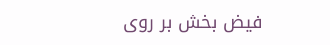فيض بخش بر روى